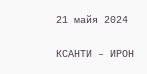21 майя 2024

КСАНТИ – ИРОН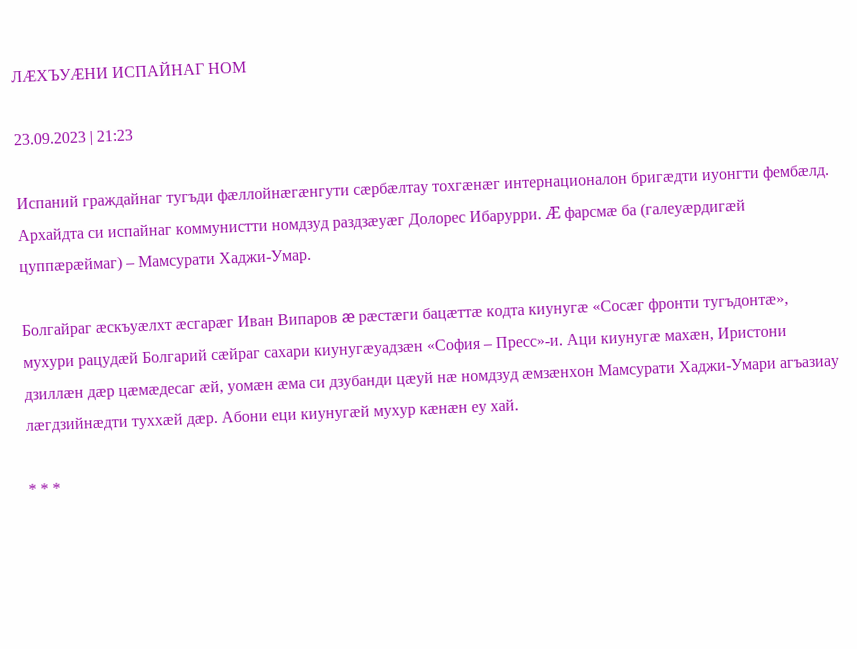ЛÆХЪУÆНИ ИСПАЙНАГ НОМ

23.09.2023 | 21:23

Испаний граждайнаг тугъди фæллойнæгæнгути сæрбæлтау тохгæнæг интернационалон бригæдти иуонгти фембæлд. Архайдта си испайнаг коммунистти номдзуд раздзæуæг Долорес Ибарурри. Æ фарсмæ ба (галеуæрдигæй цуппæрæймаг) – Мамсурати Хаджи-Умар.

Болгайраг æскъуæлхт æсгарæг Иван Випаров æ рæстæги бацæттæ кодта киунугæ «Сосæг фронти тугъдонтæ», мухури рацудæй Болгарий сæйраг сахари киунугæуадзæн «София – Пресс»-и. Аци киунугæ махæн, Иристони дзиллæн дæр цæмæдесаг æй, уомæн æма си дзубанди цæуй нæ номдзуд æмзæнхон Мамсурати Хаджи-Умари агъазиау лæгдзийнæдти туххæй дæр. Абони еци киунугæй мухур кæнæн еу хай.

* * *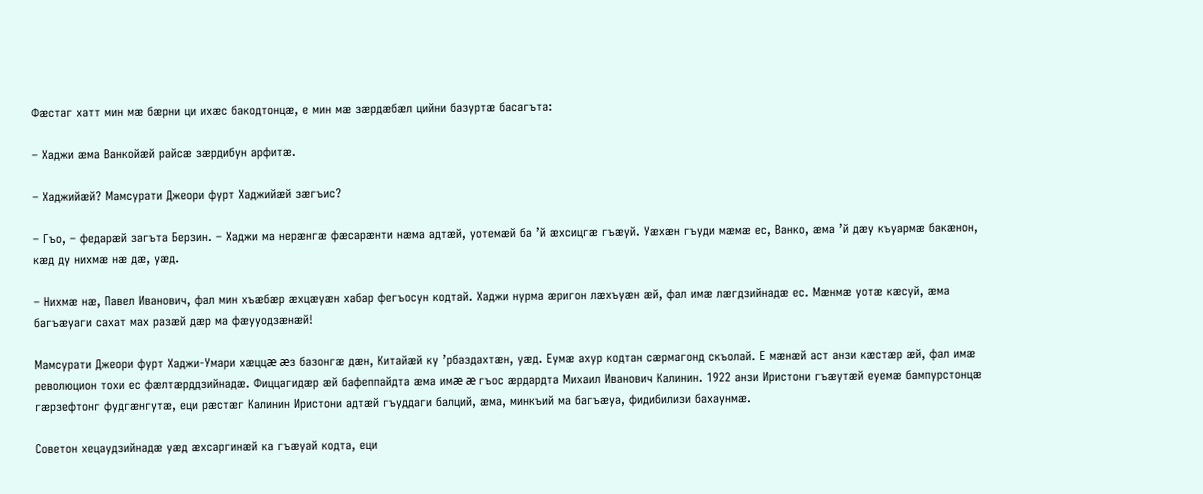Фæстаг хатт мин мæ бæрни ци ихæс бакодтонцæ, е мин мæ зæрдæбæл цийни базуртæ басагъта:

– Хаджи æма Ванкойæй райсæ зæрдибун арфитæ.

– Хаджийæй? Мамсурати Джеори фурт Хаджийæй зæгъис?

– Гъо, – федарæй загъта Берзин. – Хаджи ма нерæнгæ фæсарæнти нæма адтæй, уотемæй ба ’й æхсицгæ гъæуй. Уæхæн гъуди мæмæ ес, Ванко, æма ’й дæу къуармæ бакæнон, кæд ду нихмæ нæ дæ, уæд.

– Нихмæ нæ, Павел Иванович, фал мин хъæбæр æхцæуæн хабар фегъосун кодтай. Хаджи нурма æригон лæхъуæн æй, фал имæ лæгдзийнадæ ес. Мæнмæ уотæ кæсуй, æма багъæуаги сахат мах разæй дæр ма фæууодзæнæй!

Мамсурати Джеори фурт Хаджи-Умари хæццæ æз базонгæ дæн, Китайæй ку ’рбаздахтæн, уæд. Еумæ ахур кодтан сæрмагонд скъолай. Е мæнæй аст анзи кæстæр æй, фал имæ революцион тохи ес фæлтæрддзийнадæ. Фиццагидæр æй бафеппайдта æма имæ æ гъос æрдардта Михаил Иванович Калинин. 1922 анзи Иристони гъæутæй еуемæ бампурстонцæ гæрзефтонг фудгæнгутæ, еци рæстæг Калинин Иристони адтæй гъуддаги балций, æма, минкъий ма багъæуа, фидибилизи бахаунмæ.

Советон хецаудзийнадæ уæд æхсаргинæй ка гъæуай кодта, еци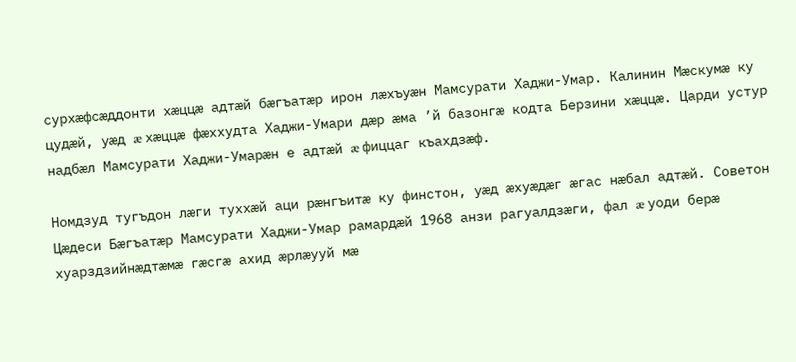сурхæфсæддонти хæццæ адтæй бæгъатæр ирон лæхъуæн Мамсурати Хаджи-Умар. Калинин Мæскумæ ку цудæй, уæд æ хæццæ фæххудта Хаджи-Умари дæр æма ’й базонгæ кодта Берзини хæццæ. Царди устур надбæл Мамсурати Хаджи-Умарæн е адтæй æ фиццаг къахдзæф.

Номдзуд тугъдон лæги туххæй аци рæнгъитæ ку финстон, уæд æхуæдæг æгас нæбал адтæй. Советон Цæдеси Бæгъатæр Мамсурати Хаджи-Умар рамардæй 1968 анзи рагуалдзæги, фал æ уоди берæ хуарздзийнæдтæмæ гæсгæ ахид æрлæууй мæ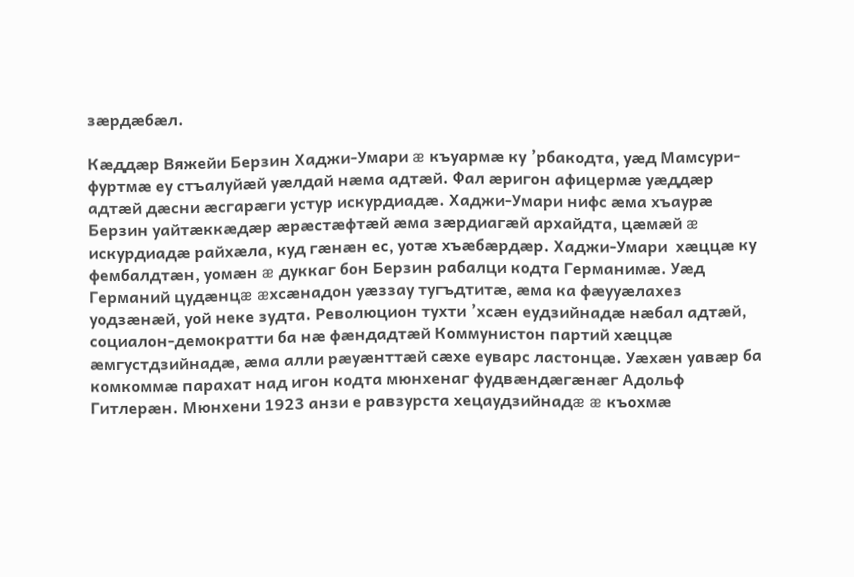зæрдæбæл.

Кæддæр Вяжейи Берзин Хаджи-Умари æ къуармæ ку ’рбакодта, уæд Мамсури-фуртмæ еу стъалуйæй уæлдай нæма адтæй. Фал æригон афицермæ уæддæр адтæй дæсни æсгарæги устур искурдиадæ. Хаджи-Умари нифс æма хъаурæ Берзин уайтæккæдæр æрæстæфтæй æма зæрдиагæй архайдта, цæмæй æ искурдиадæ райхæла, куд гæнæн ес, уотæ хъæбæрдæр. Хаджи-Умари  хæццæ ку фембалдтæн, уомæн æ дуккаг бон Берзин рабалци кодта Германимæ. Уæд Германий цудæнцæ æхсæнадон уæззау тугъдтитæ, æма ка фæууæлахез уодзæнæй, уой неке зудта. Революцион тухти ’хсæн еудзийнадæ нæбал адтæй, социалон-демократти ба нæ фæндадтæй Коммунистон партий хæццæ æмгустдзийнадæ, æма алли рæуæнттæй сæхе еуварс ластонцæ. Уæхæн уавæр ба комкоммæ парахат над игон кодта мюнхенаг фудвæндæгæнæг Адольф Гитлерæн. Мюнхени 1923 анзи е равзурста хецаудзийнадæ æ къохмæ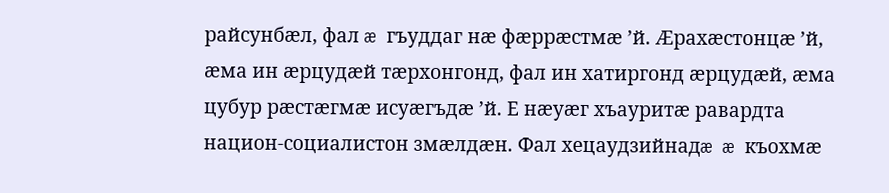райсунбæл, фал æ гъуддаг нæ фæррæстмæ ’й. Æрахæстонцæ ’й, æма ин æрцудæй тæрхонгонд, фал ин хатиргонд æрцудæй, æма цубур рæстæгмæ исуæгъдæ ’й. Е нæуæг хъауритæ равардта национ-социалистон змæлдæн. Фал хецаудзийнадæ æ къохмæ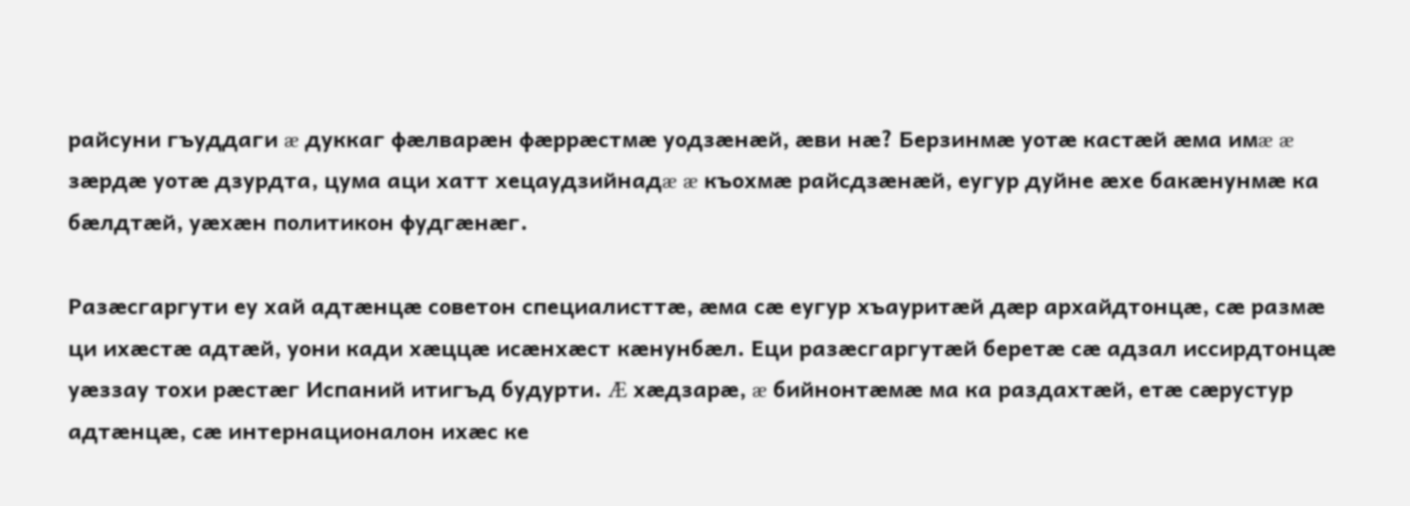райсуни гъуддаги æ дуккаг фæлварæн фæррæстмæ уодзæнæй, æви нæ? Берзинмæ уотæ кастæй æма имæ æ зæрдæ уотæ дзурдта, цума аци хатт хецаудзийнадæ æ къохмæ райсдзæнæй, еугур дуйне æхе бакæнунмæ ка бæлдтæй, уæхæн политикон фудгæнæг.

Разæсгаргути еу хай адтæнцæ советон специалисттæ, æма сæ еугур хъауритæй дæр архайдтонцæ, сæ размæ ци ихæстæ адтæй, уони кади хæццæ исæнхæст кæнунбæл. Еци разæсгаргутæй беретæ сæ адзал иссирдтонцæ уæззау тохи рæстæг Испаний итигъд будурти. Æ хæдзарæ, æ бийнонтæмæ ма ка раздахтæй, етæ сæрустур адтæнцæ, сæ интернационалон ихæс ке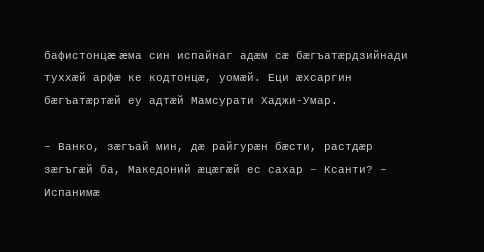бафистонцæ æма син испайнаг адæм сæ бæгъатæрдзийнади туххæй арфæ ке кодтонцæ, уомæй. Еци æхсаргин бæгъатæртæй еу адтæй Мамсурати Хаджи-Умар.

– Ванко, зæгъай мин, дæ райгурæн бæсти, растдæр зæгъгæй ба, Македоний æцæгæй ес сахар – Ксанти? – Испанимæ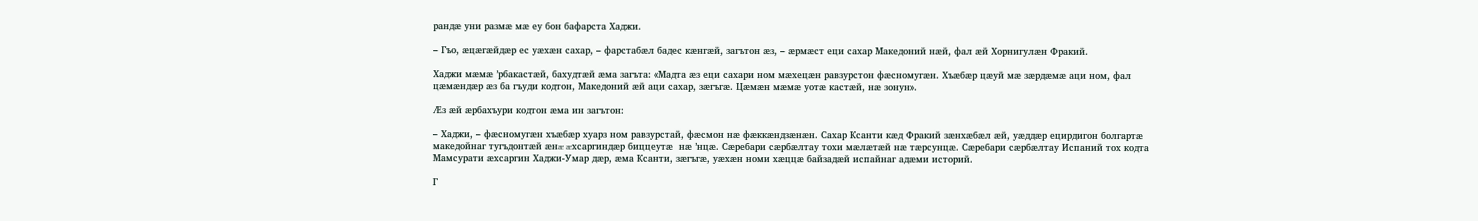рандæ уни размæ мæ еу бон бафарста Хаджи.

– Гъо, æцæгæйдæр ес уæхæн сахар, – фарстабæл бадес кæнгæй, загътон æз, – æрмæст еци сахар Македоний нæй, фал æй Хорнигулæн Фракий.

Хаджи мæмæ ’рбакастæй, бахудтæй æма загъта: «Мадта æз еци сахари ном мæхецæн равзурстон фæсномугæн. Хъæбæр цæуй мæ зæрдæмæ аци ном, фал цæмæндæр æз ба гъуди кодтон, Македоний æй аци сахар, зæгъгæ. Цæмæн мæмæ уотæ кастæй, нæ зонун».

Æз æй æрбахъури кодтон æма ин загътон:

– Хаджи, – фæсномугæн хъæбæр хуарз ном равзурстай, фæсмон нæ фæккæндзæнæн. Сахар Ксанти кæд Фракий зæнхæбæл æй, уæддæр ецирдигон болгартæ македойнаг тугъдонтæй æнæ æхсаргиндæр биццеутæ  нæ ’нцæ. Сæребари сæрбæлтау тохи мæлæтæй нæ тæрсунцæ. Сæребари сæрбæлтау Испаний тох кодта Мамсурати æхсаргин Хаджи-Умар дæр, æма Ксанти, зæгъгæ, уæхæн номи хæццæ байзадæй испайнаг адæми историй.

Г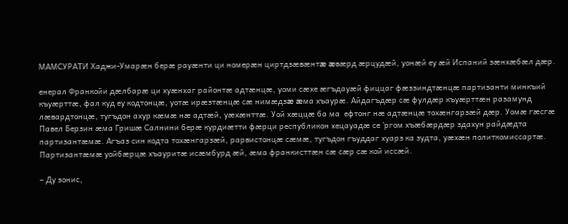МАМСУРАТИ Хаджи-Умарæн берæ рауæнти ци номерæн циртдзæвæнтæ æвæрд æрцудæй, уонæй еу æй Испаний зæнхæбæл дæр.

енерал Франкойи дæлбарæ ци хуæнхаг районтæ адтæнцæ, уоми сæхе æгъдауæй фиццаг фæззиндтæнцæ партизанти минкъий къуæрттæ, фал куд еу кодтонцæ, уотæ ирæзтæнцæ сæ нимæдзæ æма хъаурæ. Айдагъдæр сæ фулдæр къуæрттæн разамунд лæвардтонцæ, тугъдон ахур кæмæ нæ адтæй, уæхæнттæ. Уой хæццæ ба ма  ефтонг нæ адтæнцæ тохæнгарзæй дæр. Уомæ гæсгæ Павел Берзин æма Гришæ Салнини берæ курдиæтти фæрци республикон хецауадæ се ’ргом хъæбæрдæр здахун райдæдта партизантæмæ. Агъаз син кодта тохæнгарзæй, рарвистонцæ сæмæ, тугъдон гъуддаг хуарз ка зудта, уæхæн политкомиссартæ. Партизантæмæ уойбæрцæ хъауритæ исæмбурд æй, æма франкисттæн сæ сæр сæ кой иссæй.

– Ду зонис,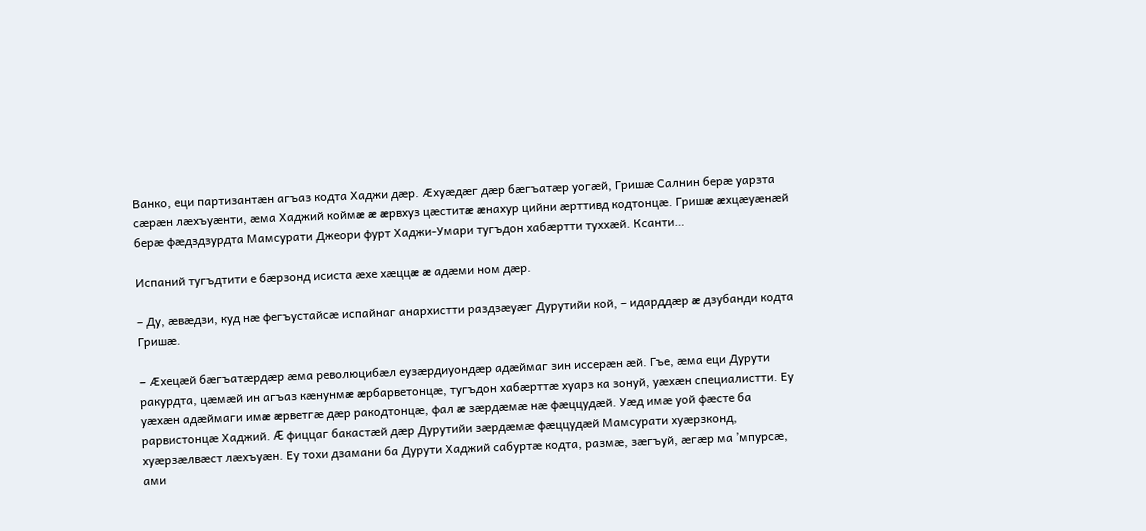Ванко, еци партизантæн агъаз кодта Хаджи дæр. Æхуæдæг дæр бæгъатæр уогæй, Гришæ Салнин берæ уарзта сæрæн лæхъуæнти, æма Хаджий коймæ æ æрвхуз цæститæ æнахур цийни æрттивд кодтонцæ. Гришæ æхцæуæнæй берæ фæдздзурдта Мамсурати Джеори фурт Хаджи-Умари тугъдон хабæртти туххæй. Ксанти…

Испаний тугъдтити е бæрзонд исиста æхе хæццæ æ адæми ном дæр.

– Ду, æвæдзи, куд нæ фегъустайсæ испайнаг анархистти раздзæуæг Дурутийи кой, – идарддæр æ дзубанди кодта Гришæ.

– Æхецæй бæгъатæрдæр æма революцибæл еузæрдиуондæр адæймаг зин иссерæн æй. Гъе, æма еци Дурути ракурдта, цæмæй ин агъаз кæнунмæ æрбарветонцæ, тугъдон хабæрттæ хуарз ка зонуй, уæхæн специалистти. Еу уæхæн адæймаги имæ æрветгæ дæр ракодтонцæ, фал æ зæрдæмæ нæ фæццудæй. Уæд имæ уой фæсте ба рарвистонцæ Хаджий. Æ фиццаг бакастæй дæр Дурутийи зæрдæмæ фæццудæй Мамсурати хуæрзконд,  хуæрзæлвæст лæхъуæн. Еу тохи дзамани ба Дурути Хаджий сабуртæ кодта, размæ, зæгъуй, æгæр ма ’мпурсæ, ами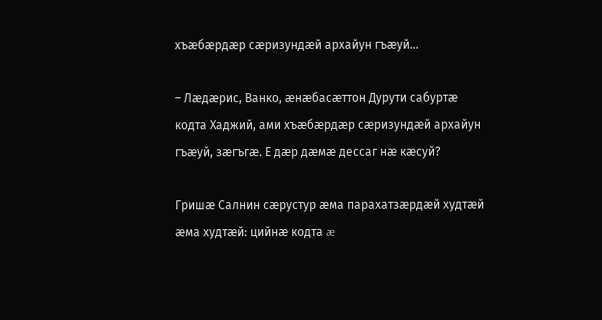хъæбæрдæр сæризундæй архайун гъæуй…

– Лæдæрис, Ванко, æнæбасæттон Дурути сабуртæ кодта Хаджий, ами хъæбæрдæр сæризундæй архайун гъæуй, зæгъгæ. Е дæр дæмæ дессаг нæ кæсуй?

Гришæ Салнин сæрустур æма парахатзæрдæй худтæй æма худтæй: цийнæ кодта æ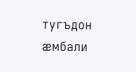тугъдон æмбали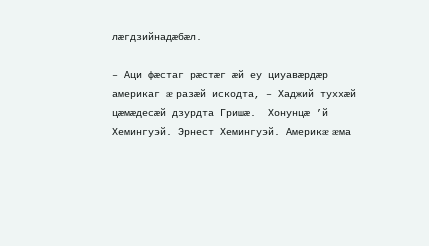лæгдзийнадæбæл.

– Аци фæстаг рæстæг æй еу циуавæрдæр америкаг æ разæй искодта, – Хаджий туххæй цæмæдесæй дзурдта Гришæ.  Хонунцæ ’й Хемингуэй. Эрнест Хемингуэй. Америкæ æма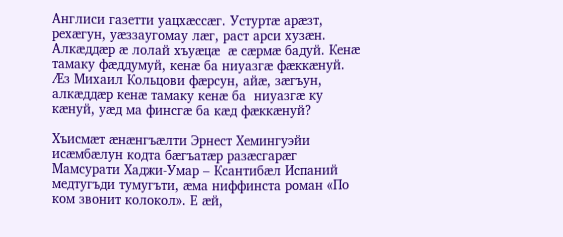Англиси газетти уацхæссæг. Устуртæ арæзт, рехæгун, уæззаугомау лæг, раст арси хузæн. Алкæддæр æ лолай хъуæцæ  æ сæрмæ бадуй. Кенæ тамаку фæддумуй, кенæ ба ниуазгæ фæккæнуй. Æз Михаил Кольцови фæрсун, айæ, зæгъун, алкæддæр кенæ тамаку кенæ ба  ниуазгæ ку кæнуй, уæд ма финсгæ ба кæд фæккæнуй?

Хъисмæт æнæнгъæлти Эрнест Хемингуэйи исæмбæлун кодта бæгъатæр разæсгарæг Мамсурати Хаджи-Умар – Ксантибæл Испаний медтугъди тумугъти, æма ниффинста роман «По ком звонит колокол». Е æй,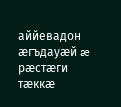аййевадон æгъдауæй æ рæстæги тæккæ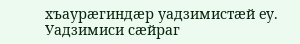хъаурæгиндæр уадзимистæй еу. Уадзимиси сæйраг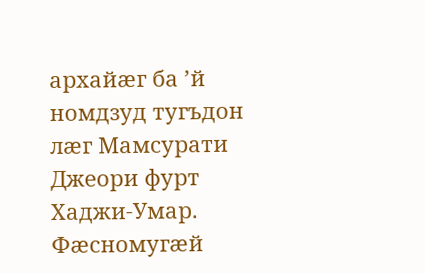архайæг ба ’й номдзуд тугъдон лæг Мамсурати Джеори фурт Хаджи-Умар. Фæсномугæй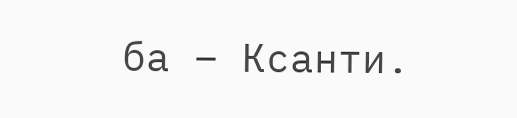ба – Ксанти.